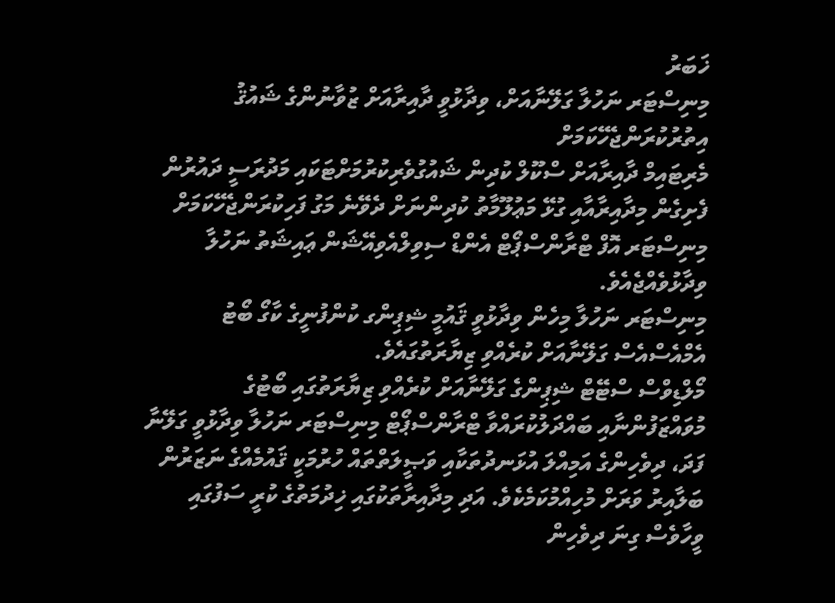ޚަބަރު
މިނިސްޓަރ ނަހުލާ ގަލޭނާއަށް، ވިދާޅުވީ ދާއިރާއަށް ޒުވާނުންގެ ޝައުޤު އިތުރުކުރަންޖެހޭކަމަށް
މެރިޓައިމް ދާއިރާއަށް ސްކޫލް ކުދިން ޝައުގުވެރިކުރުމަށްޓަކައި މަދުރަސީ ދައުރުން ފެށިގެން މިދާއިރާއާއި ގުޅޭ މަޢުލޫމާތު ކުދިންނަށް ދެވޭނެ މަގު ފަހިކުރަންޖެހޭކަމަށް މިނިސްޓަރ އޮފް ޓްރާންސްޕޯޓް އެންޑް ސިވިލްއެވިއޭޝަން ޢައިޝަތު ނަހުލާ ވިދާޅުވެއްޖެއެވެ.
މިނިސްޓަރ ނަހުލާ މިހެން ވިދާޅުވީ ޤައުމީ ޝިޕިންގ ކުންފުނީގެ ކާގޯ ބޯޓު އެމްއެސްއެސް ގަލޭނާއަށް ކުރެއްވި ޒިޔާރަތުގައެވެ.
މޯލްޑިވްސް ސްޓޭޓް ޝިޕިންގެ ގަލޭނާއަށް ކުރެއްވި ޒިޔާރަތުގައި ބޯޓުގެ މުވައްޒަފުންނާއި ބައްދަލުކުރައްވާ ޓްރާންސްޕޯޓް މިނިސްޓަރ ނަހުލާ ވިދާޅުވީ ގަލޭނާ ފަދަ، ދިވެހިންގެ އަމިއްލަ އުޅަނދުތަކާއި ވަޞީލަތްތައް ހުރުމަކީ ޤައުމެއްގެ ނަޒަރުން ބަލާއިރު ވަރަށް މުހިއްމުކަމެކެވެ. އަދި މިދާއިރާތަކުގައި ޚިދުމަތުގެ ކުރީ ސަފުގައި ވީހާވެސް ގިނަ ދިވެހިން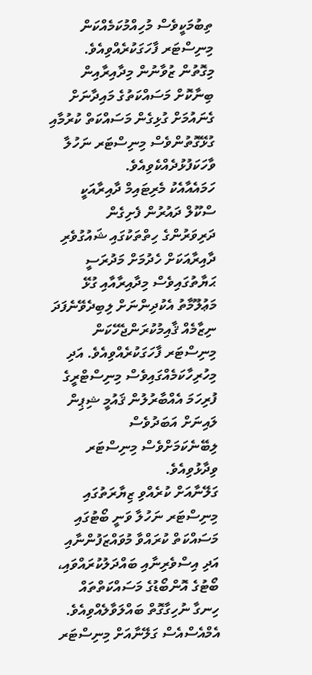ތިބުމަކީވެސް މުހިއްމުކަމެއްކަން މިނިސްޓަރ ފާހަގަކުރެއްވިއެވެ. މިގޮތުން ޒުވާނުން މިދާއިރާއިން ބިނާކޮށް މަސައްކަތުގެ މައިދާނަށް ގެނައުމަށް ގުޅިގެން މަސައްކަތް ކުރުމާއި ގުޅޭގޮތުންވެސް މިނިސްޓަރ ނަހުލާ ވާހަކަފުޅުދެއްކެވިއެވެ.
ހަމައެއާއެކު މެރިޓައިމް ދާއިރާއަކީ ސްކޫލް ދައުރުން ފެށިގެން ދަރިވަރުންގެ ހިތްތަކުގައި ޝައުގުވެރި ދާއިރާއަކަށް ހެދުމަށް މަދުރަސީ ޙަޔާތުގައިވެސް މިދާއިރާއާއި ގުޅޭ މަޢުލޫމާތު އެކުދިންނަށް ލިބިދެވޭނެފަދަ ނިޒާމެއް ޤާއިމުކުރަންޖެހޭކަން މިނިސްޓަރ ފާހަގަކުރެއްވިއެވެ. އަދި މިހުރިހާކަމެއްގައިވެސް މިނިސްޓްރީގެ ފުރިހަމަ އެއްބާރުލުން ޤައުމީ ޝިޕިން ލައިނަށް އަބަދުވެސް ލިބޭނެކަމަށްވެސް މިނިސްޓަރ ވިދާޅުވިއެވެ.
ގަލޭނާއަށް ކުރެއްވި ޒިޔާރަތުގައި މިނިސްޓަރ ނަހުލާ ވަނީ ބޯޓުގައި މަސައްކަތް ކުރައްވާ މުވައްޒަފުންނާއި އަދި އިސްވެރިނާއި ބައްދަލުކުރައްވައި، ބޯޓުގެ އޮންބޯޑުގެ މަސައްކަތްތައް ހިނގާ ނުހިގާގޮތް ބައްލަވާލެއްވިއެވެ.
އެމްއެސްއެސް ގަލޭނާއަށް މިނިސްޓަރ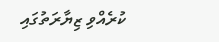ކުރެއްވި ޒިޔާރަތުގައި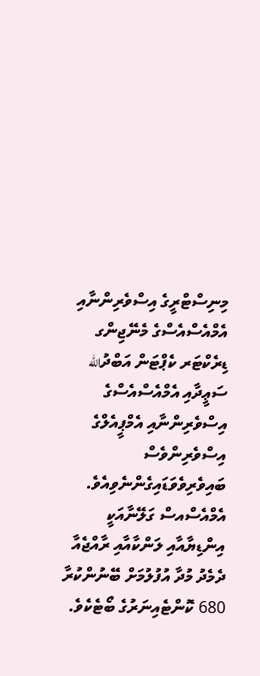މިނިސްޓްރީގެ އިސްވެރިންނާއި އެމްއެސްއެސްގެ މެނޭޖިންގ ޑިރެކްޓަރ ކެޕްޓަން އަބްދުالله ސަޢީދާއި އެމްއެސްއެސްގެ އިސްވެރިންނާއި އެމްޕީއެލްގެ އިސްވެރިންވެސް ބައިވެރިވެވަޑައިގެންނެވިއެވެ.
އެމްއެސްއސް ގަލޭނާއަކީ އިންޑިޔާއާއި ލަންކާއާއި ރާއްޖެއާ ދެމެދު މުދާ އުފުލުމަށް ބޭނުންކުރާ 680 ކޮންޓެއިނަރުގެ ބޯޓެކެވެ.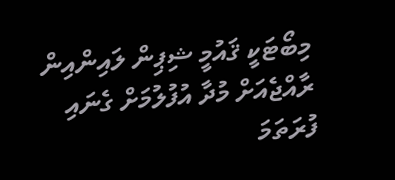މިބޯޓަކީ ޤައުމީ ޝިޕިން ލައިންއިން ރާއްޖެއަށް މުދާ އުފުލުމަށް ގެނައި ފުރަތަމަ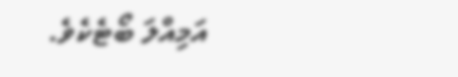އަމިއްލަ ބޯޓެކެވެ.